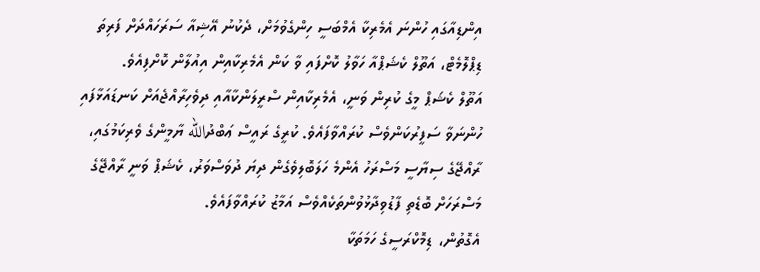އިންޑިއާގައި ހުންނަ އެމެރިކާ އެމްބަސީ ހިންގެވުމަށް، ދެކުނު އޭޝިއާ ސަރަހައްދަށް ފަރިތަ ޑިޕްލޮމެޓް، އަތޫލް ކެޝަޕްއާ ހަވާލު ކޮށްފައި ވާ ކަން އެމެރިކާއިން އިއުލާން ކޮށްފިއެވެ.
އަތޫލް ކެޝަޕް މީގެ ކުރިން ވަނީ، އެމެރިކާއިން ސްރީލަންކާއާއި ދިވެހިރާއްޖެއަށް ކަނޑައަޅާފައި ހުންނަވާ ސަފީރުކަންވެސް ކުރައްވާފައެވެ. ކުރީގެ ރައީސް ޢަބްދުالله ޔާމީންގެ ވެރިކަމުގައި، ރާއްޖޭގެ ސިޔާސީ މަސްރަހު އެންމެ ހަލަބޮލިވެގެން ދިޔަ ދުވަސްވަރު، ކެޝަޕް ވަނީ ރާއްޖޭގެ މަސްރަހަށް ބޮޑެތި ފާޑުވިދާޅުވުންތަކެއްވެސް އަމާޒު ކުރައްވާފައެވެ.
އެގޮތުން، ޑިމޮކްރަސީގެ ހަމަތަކާ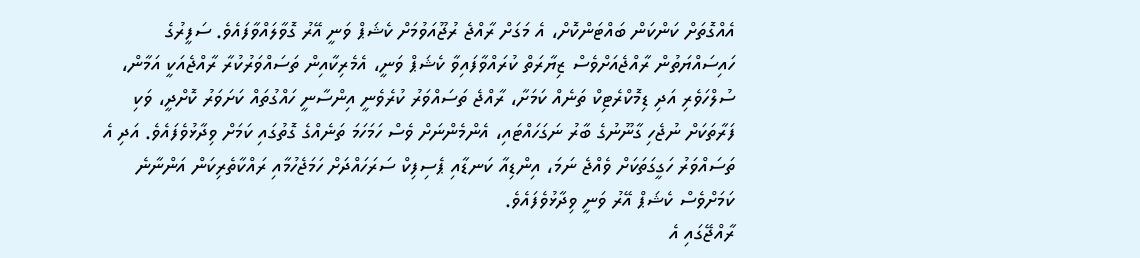އެއްގޮތަށް ކަންކަން ބައްޓަންކޮށް، އެ މަގަށް ރާއްޖެ ރުޖޫއަވުމަށް ކެޝަޕް ވަނީ އޭރު ގޮވާލައްވާފައެވެ. ސަފީރުގެ ހައިސައްޔަތުން ރާއްޖެއަށްވެސް ޒިޔާރަތް ކުރައްވާފައިވާ ކެޝަޕް ވަނީ، އެމެރިކާއިން ތަސައްވަރުކުރާ ރާއްޖެއަކީ އަމާން، ސުލްހަވެރި އަދި ޑިމޮކްރެޓިކް ތަނެއް ކަމަށާ، ރާއްޖެ ތަސައްވަރު ކުރެވެނީ އިންސާނީ ހައްގުތައް ކަށަވަރު ކޮށްދީ، ވަކި ފަރާތަކަށް ނުޖެހި ގާނޫނުގެ ބާރު ނަގަހައްޓައި، އެންމެންނަށް ވެސް ހަމަހަމަ ތަނެއްގެ ގޮތުގައި ކަމަށް ވިދާޅުވެފައެވެ. އަދި އެ ތަސައްވަރު ހަގީގަތަކަށް ވެއްޖެ ނަމަ، އިންޑިއާ ކަނޑާއި ޕެސިފިކް ސަރަހައްދަށް ހަމަޖެހުމާއި ރައްކާތެރިކަން އަންނާނެ ކަމަށްވެސް ކެޝަޕް އޭރު ވަނީ ވިދާޅުވެފައެވެ.
ރާއްޖޭގައި އެ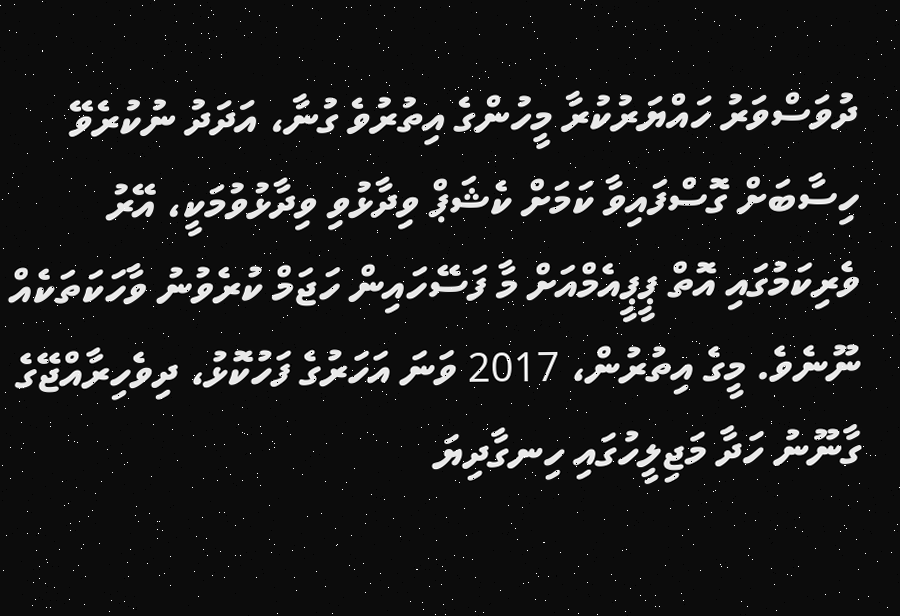ދުވަސްވަރު ހައްޔަރުކުރާ މީހުންގެ އިތުރުވެ ގުނާ، އަދަދު ނުކުރެވޭ ހިސާބަށް ގޮސްފައިވާ ކަމަށް ކެޝަޕް ވިދާޅުވި ވިދާޅުވުމަކީ، އޭރު ވެރިކަމުގައި އޮތް ޕީޕީއެމްއަށް މާ ފަސޭހައިން ހަޖަމް ކުރެވުނު ވާހަކަތަކެއް ނޫނެވެ. މީގެ އިތުރުން، 2017 ވަނަ އަހަރުގެ ފަހުކޮޅު، ދިވެހިރާއްޖޭގެ ގާނޫނު ހަދާ މަޖިލީހުގައި ހިނގާދިޔަ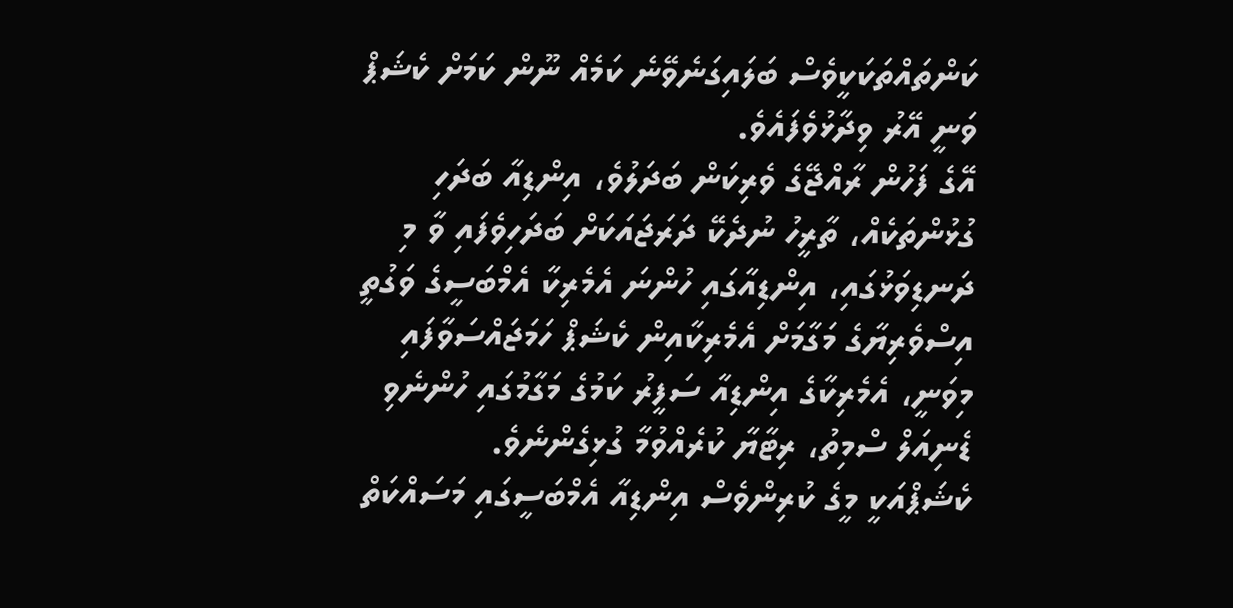ކަންތައްތަކަކީވެސް ބަލައިގަނެވޭނެ ކަމެއް ނޫން ކަމަށް ކެޝަޕް ވަނީ އޭރު ވިދާޅުވެފައެވެ.
އޭގެ ފަހުން ރާއްޖޭގެ ވެރިކަން ބަދަލުވެ، އިންޑިއާ ބަދަހި ގުޅުންތަކެއް، ތާރީހު ނުދެކޭ ދަރަޖައަކަށް ބަދަހިވެފައި ވާ މި ދަނޑިވަޅުގައި، އިންޑިއާގައި ހުންނަ އެމެރިކާ އެމްބަސީގެ ވަގުތީ އިސްވެރިޔާގެ މަގާމަށް އެމެރިކާއިން ކެޝަޕް ހަމަޖައްސަވާފައި މިވަނީ، އެމެރިކާގެ އިންޑިއާ ސަފީރު ކަމުގެ މަގާމުގައި ހުންނެވި ޑެނިއަލް ސްމިތު، ރިޓާޔާ ކުރެއްވުމާ ގުޅިގެންނެވެ.
ކެޝަޕްއަކީ މީގެ ކުރިންވެސް އިންޑިއާ އެމްބަސީގައި މަސައްކަތް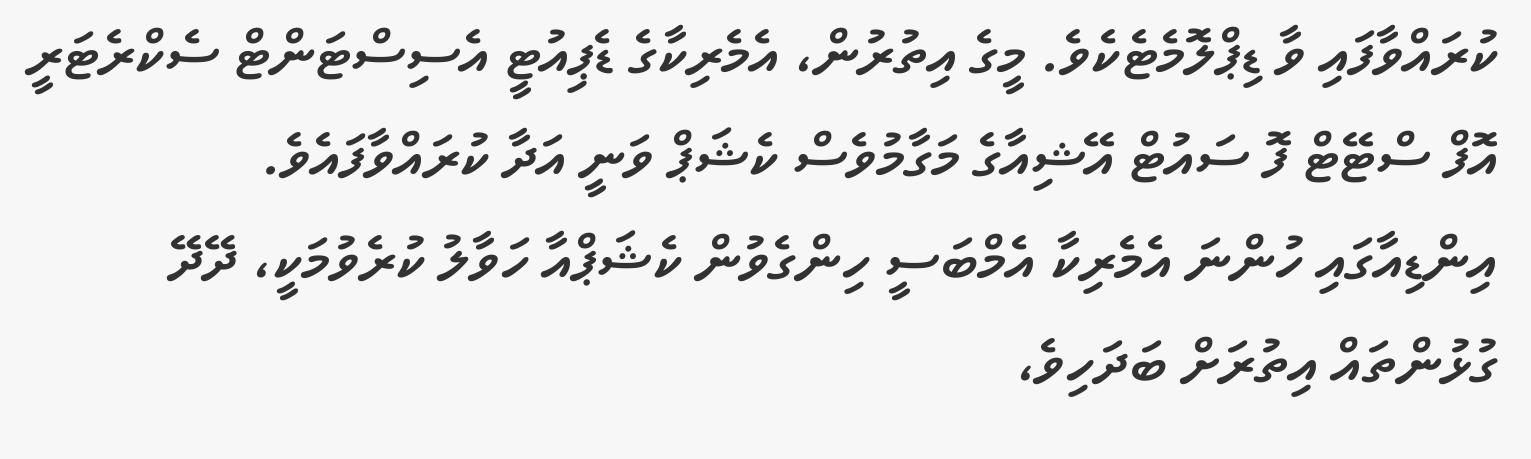ކުރައްވާފައި ވާ ޑިޕްލޮމެޓެކެވެ. މީގެ އިތުރުން، އެމެރިކާގެ ޑެޕިއުޓީ އެސިސްޓަންޓް ސެކްރެޓަރީ އޮފް ސްޓޭޓް ފޮ ސައުޓް އޭޝިއާގެ މަގާމުވެސް ކެޝަޕް ވަނީ އަދާ ކުރައްވާފައެވެ.
އިންޑިއާގައި ހުންނަ އެމެރިކާ އެމްބަސީ ހިންގެވުން ކެޝަޕްއާ ހަވާލު ކުރެވުމަކީ، ދޭދޭ ގުޅުންތައް އިތުރަށް ބަދަހިވެ،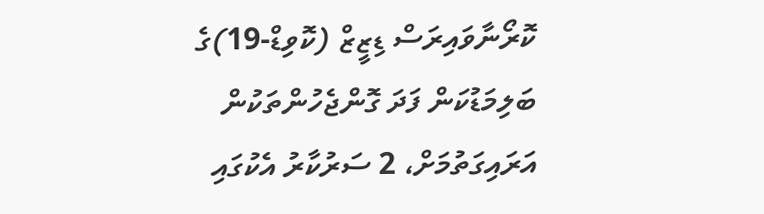ކޮރޯނާވައިރަސް ޑިޒީޒް (ކޮވިޑް-19)ގެ ބަލިމަޑުކަން ފަދަ ގޮންޖެހުންތަކުން އަރައިގަތުމަށް، 2 ސަރުކާރު އެކުގައި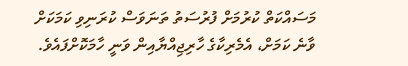މަސައްކަތް ކުރުމަށް ފުރުސަތު ތަނަވަސް ކުރަނިވި ކަމަކަށް ވާނެ ކަމަށް، އެމެރިކާގެ ހާރިޖިއްޔާއިން ވަނީ ހާމަކޮށްފައެވެ.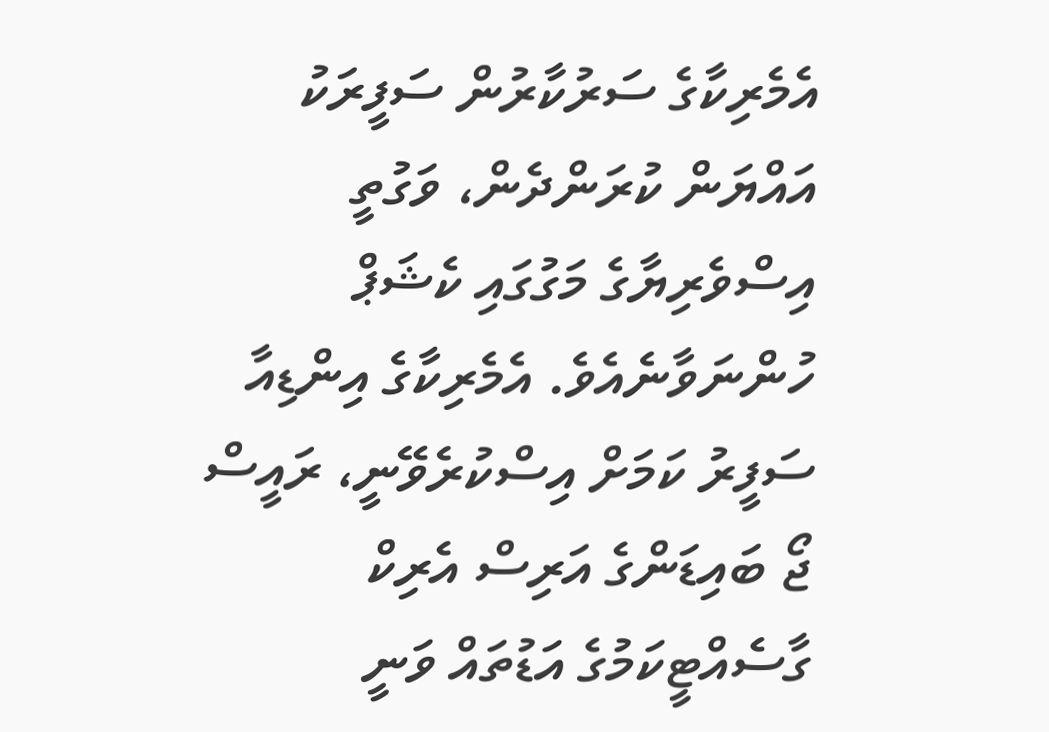އެމެރިކާގެ ސަރުކާރުން ސަފީރަކު އައްޔަން ކުރަންދެން، ވަގުތީ އިސްވެރިޔާގެ މަގުގައި ކެޝަޕް ހުންނަވާނެއެވެ. އެމެރިކާގެ އިންޑިއާ ސަފީރު ކަމަށް އިސްކުރެވޭނީ، ރައީސް ޖޯ ބައިޑަންގެ އަރިސް އެރިކް ގާސެއްޓީކަމުގެ އަޑުތައް ވަނީ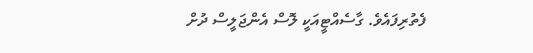ފެތުރިފައެވެ. ގާސެއްޓީއަކީ ލޮސް އެންޖަލީސް ދުށް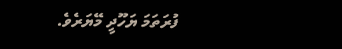ފުރަތަމަ ޔަހޫދީ މޭޔަރެވެ.